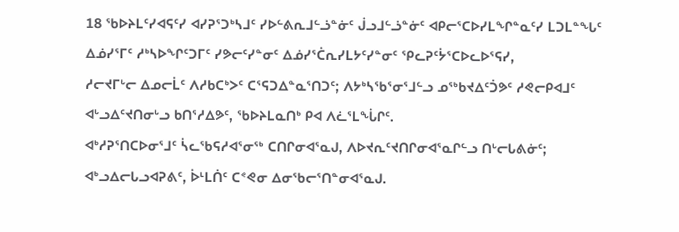18 ᖃᐅᔨᒪᑦᓯᐊᕋᑦᓯ ᐊᓯᕈᕐᑐᒃᓴᒧᑦ ᓯᐅᓪᕕᕆᒧᓪᓘᓐᓃᑦ ᒎᓗᒧᓪᓘᓐᓃᑦ ᐊᑭᓕᕐᑕᐅᓯᒪᖏᓐᓇᑦᓯ ᒪᑐᒪᓐᖓᑦ ᐃᓅᓯᕐᒥᑦ ᓱᒃᓴᐅᖏᑦᑐᒥᑦ ᓯᕗᓕᑦᓯᓐᓂᑦ ᐃᓅᓯᕐᑖᕆᓯᒪᔭᑦᓯᓐᓂᑦ ᕿᓚᕈᑦᔮᕐᑕᐅᓚᐅᕐᕋᓯ,
ᓱᓕᔪᒥᒡᓕ ᐃᓄᓕᒫᑦ ᐱᓱᑲᑕᒃᐳᑦ ᑕᕐᕋᑐᐃᓐᓇᕐᑎᑐᑦ; ᐱᔭᒃᓴᖃᕐᓂᕐᒧᓪᓗ ᓄᖅᑲᔪᐃᑦᑑᕗᑦ ᓱᕙᓕᑭᐊᒧᑦ ᐊᒡᓗᐃᑦᔪᑎᓂᒡᓗ ᑲᑎᕐᓱᐃᕗᑦ, ᖃᐅᔨᒪᓇᑎᒃ ᑭᐊ ᐱᓛᕐᒪᖔᒋᑦ.
ᐊᒃᓱᕈᕐᑎᑕᐅᓂᕐᒧᑦ ᓵᓚᖃᕋᓱᐊᕐᓂᖅ ᑕᑎᒋᓂᐊᕐᓇᒍ, ᐱᐅᔪᕆᑦᔪᑎᒋᓂᐊᕐᓇᒋᓪᓗ ᑎᒡᓕᒐᕕᓃᑦ; ᐊᒃᓗᐃᓕᒐᓗᐊᕈᕕᑦ, ᐆᒻᒪᑏᑦ ᑕᕝᕙᓂ ᐃᓂᖃᓕᕐᑎᓐᓂᐊᕐᓇᒍ.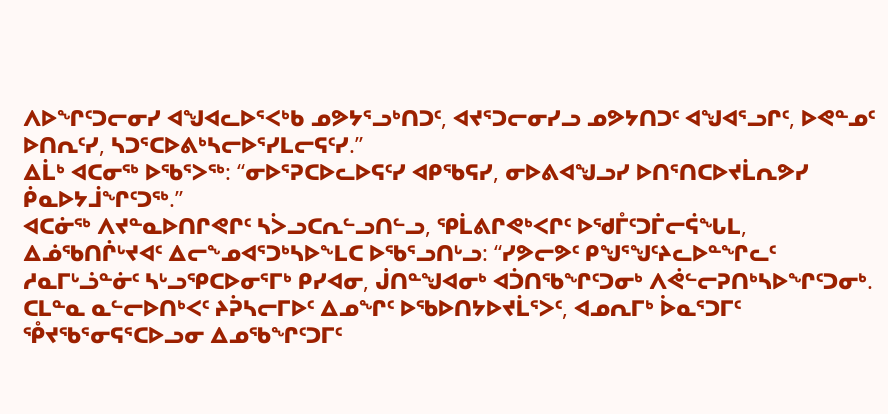ᐱᐅᖏᑦᑐᓕᓂᓯ ᐊᖑᐊᓚᐅᕐᐸᒃᑲ ᓄᕗᔭᕐᓗᒃᑎᑐᑦ, ᐊᔪᕐᑐᓕᓂᓯᓗ ᓄᕗᔭᑎᑐᑦ ᐊᖑᐊᕐᓗᒋᑦ, ᐅᕙᓐᓄᑦ ᐅᑎᕆᑦᓯ, ᓴᑐᕐᑕᐅᕕᒃᓴᓕᐅᕐᓯᒪᓕᕋᑦᓯ.”
ᐃᒫᒃ ᐊᑕᓂᖅ ᐅᖃᕐᐳᖅ: “ᓂᐅᕐᕈᑕᐅᓚᐅᕋᑦᓯ ᐊᑭᖃᕋᓯ, ᓂᐅᕕᐊᖑᓗᓯ ᐅᑎᕐᑎᑕᐅᔪᒫᕆᕗᓯ ᑮᓇᐅᔭᒨᖏᑦᑐᖅ.”
ᐊᑕᓃᖅ ᐱᔪᓐᓇᐅᑎᒋᕙᒋᑦ ᓴᐴᓗᑕᕆᓪᓗᑎᓪᓗ, ᕿᒫᕕᒋᕙᒃᐸᒋᑦ ᐅᖁᒤᑦᑐᒦᓕᕌᖓᒪ, ᐃᓅᖃᑎᒌᒡᔪᐊᑦ ᐃᓕᖕᓄᐊᕐᑐᒃᓴᐅᖕᒪᑕ ᐅᖃᕐᓗᑎᒡᓗ: “ᓯᕗᓕᕗᑦ ᑭᖑᕐᖑᑦᔨᓚᐅᓐᖏᓚᑦ ᓱᓇᒥᒡᓘᓐᓃᑦ ᓴᒡᓗᕿᑕᐅᓂᕐᒥᒃ ᑭᓯᐊᓂ, ᒎᑎᓐᖑᐊᓂᒃ ᐊᑑᑎᖃᖏᑦᑐᓂᒃ ᐱᕚᓪᓕᕈᑎᒃᓴᐅᖏᑦᑐᓂᒃ.
ᑕᒪᓐᓇ ᓇᓪᓕᐅᑎᒃᐸᑦ ᔨᕉᓴᓕᒥᐅᑦ ᐃᓄᖏᑦ ᐅᖃᐅᑎᔭᐅᔪᒫᕐᐳᑦ, ᐊᓄᕆᒥᒃ ᐆᓇᕐᑐᒥᑦ ᕾᔪᖃᕐᓂᕋᕐᑕᐅᓗᓂ ᐃᓄᖃᖏᑦᑐᒥᑦ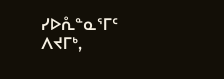ᓯᐅᕅᓐᓇᕐᒥᑦ ᐱᔪᒥᒃ,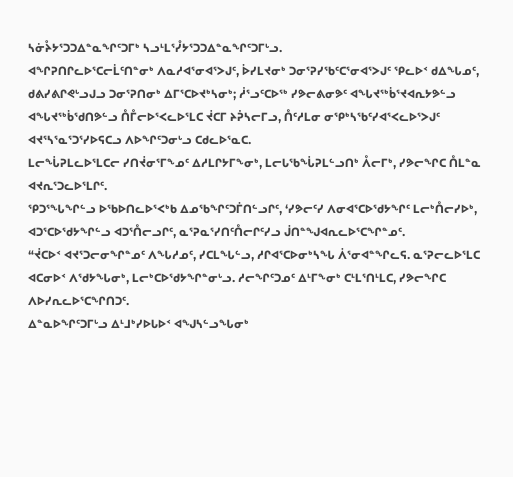ᓴᓃᔧᔭᕐᑐᑐᐃᓐᓇᖏᑦᑐᒥᒃ ᓴᓗᒻᒪᕐᓮᔭᕐᑐᑐᐃᓐᓇᖏᑦᑐᒥᒡᓗ.
ᐊᖏᕈᑎᒋᓚᐅᕐᑕᓕᒫᑦᑎᓐᓂᒃ ᐱᓇᓱᐊᕐᓂᐊᕐᐳᒍᑦ, ᐆᓯᒪᔪᓂᒃ ᑐᓂᕐᕈᓯᖃᑦᑕᕐᓂᐊᕐᐳᒍᑦ ᕿᓚᐅᑉ ᑯᐃᖓᓄᑦ, ᑯᕕᓯᕕᒋᕙᒡᓗᒍᓗ ᑐᓂᕐᕈᑎᓂᒃ ᐃᒥᕐᑕᐅᔪᒃᓴᓂᒃ; ᓲᕐᓗᑦᑕᐅᖅ ᓯᕗᓕᕕᓂᕗᑦ ᐊᖓᔪᖅᑳᕐᔪᐊᕆᔭᕗᓪᓗ ᐊᖓᔪᖅᑳᖁᑎᕗᓪᓗ ᑍᒤᓕᐅᕐᐸᓚᐅᕐᒪᑕ ᔫᑕᒥ ᔨᕉᓴᓕᒥᓗ, ᑍᑦᓱᒪᓂ ᓂᕿᒃᓴᖃᑦᓯᐊᕐᐸᓚᐅᕐᐳᒍᑦ ᐊᔪᕐᓴᕐᓇᕐᑐᕐᓯᐅᕋᑕᓗ ᐱᐅᖏᑦᑐᓂᒡᓗ ᑕᑯᓚᐅᕐᓇᑕ.
ᒪᓕᖔᕈᒪᓚᐅᕐᒪᑕᓕ ᓯᑎᔫᓂᕐᒥᖕᓄᑦ ᐃᓱᒪᒋᔭᒥᖕᓂᒃ, ᒪᓕᒐᖃᖔᕈᒪᓪᓗᑎᒃ ᐰᓕᒥᒃ, ᓯᕗᓕᖏᑕ ᑍᒪᓐᓇ ᐊᔪᕆᕐᑐᓚᐅᕐᒪᒋᑦ.
ᕿᑐᕐᖓᖏᓪᓗ ᐅᖃᐅᑎᓚᐅᕐᐸᒃᑲ ᐃᓄᖃᖏᑦᑐᒦᑎᓪᓗᒋᑦ, ‘ᓯᕗᓕᑦᓯ ᐱᓂᐊᕐᑕᐅᖁᔭᖏᑦ ᒪᓕᒃᑍᓕᓯᐅᒃ, ᐊᑐᕐᑕᐅᖁᔭᖏᓪᓗ ᐊᑐᕐᑍᓕᓗᒋᑦ, ᓇᕐᕈᓇᕐᓯᑎᑦᑍᓕᒋᑦᓯᓗ ᒎᑎᓐᖑᐊᕆᓚᐅᕐᑕᖏᓐᓄᑦ.
“ᔫᑕᐅᑉ ᐊᔪᕐᑐᓕᓂᖏᓐᓄᑦ ᐱᖓᓱᓄᑦ, ᓯᑕᒪᖓᓪᓗ, ᓱᒋᐊᕐᑕᐅᓂᒃᓴᖓ ᐲᕐᓂᐊᓐᖏᓚᕋ. ᓇᕐᕈᓕᓚᐅᕐᒪᑕ ᐊᑕᓂᐅᑉ ᐱᖁᔭᖓᓂᒃ, ᒪᓕᒃᑕᐅᖁᔭᖏᓐᓂᒡᓗ. ᓱᓕᖏᑦᑐᓄᑦ ᐃᒻᒥᖕᓂᒃ ᑕᒻᒪᕐᑎᒻᒪᑕ, ᓯᕗᓕᖏᑕ ᐱᐅᓯᕆᓚᐅᕐᑕᖏᑎᑐᑦ.
ᐃᓐᓇᐅᖏᑦᑐᒥᒡᓗ ᐃᒻᒧᒃᓯᐅᒐᐅᑉ ᐊᖑᓴᓪᓗᖓᓂᒃ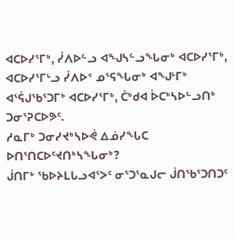ᐊᑕᐅᓯᕐᒥᒃ, ᓰᐱᐅᓪᓗ ᐊᖑᓴᓪᓗᖓᓂᒃ ᐊᑕᐅᓯᕐᒥᒃ, ᐊᑕᐅᓯᕐᒥᒡᓗ ᓰᐱᐅᑉ ᓄᕐᕋᖓᓂᒃ ᐊᖑᒻᒥᒃ ᐊᕐᕌᒍᖃᕐᑐᒥᒃ ᐊᑕᐅᓯᕐᒥᒃ, ᑖᒃᑯᐊ ᐆᑕᒃᓴᐅᓪᓗᑎᒃ ᑐᓂᕐᕈᑕᐅᕗᑦ.
ᓱᓇᒥᒃ ᑐᓂᓯᔪᒃᓴᐅᕚ ᐃᓅᓯᖓᑕ ᐅᑎᕐᑎᑕᐅᑦᔪᑎᒃᓴᖓᓂᒃ?
ᒎᑎᒥᒃ ᖃᐅᔨᒪᒐᓗᐊᕐᐳᑦ ᓂᕐᑐᕐᓇᒍᓕ ᒎᑎᖃᕐᑐᑎᑐᑦ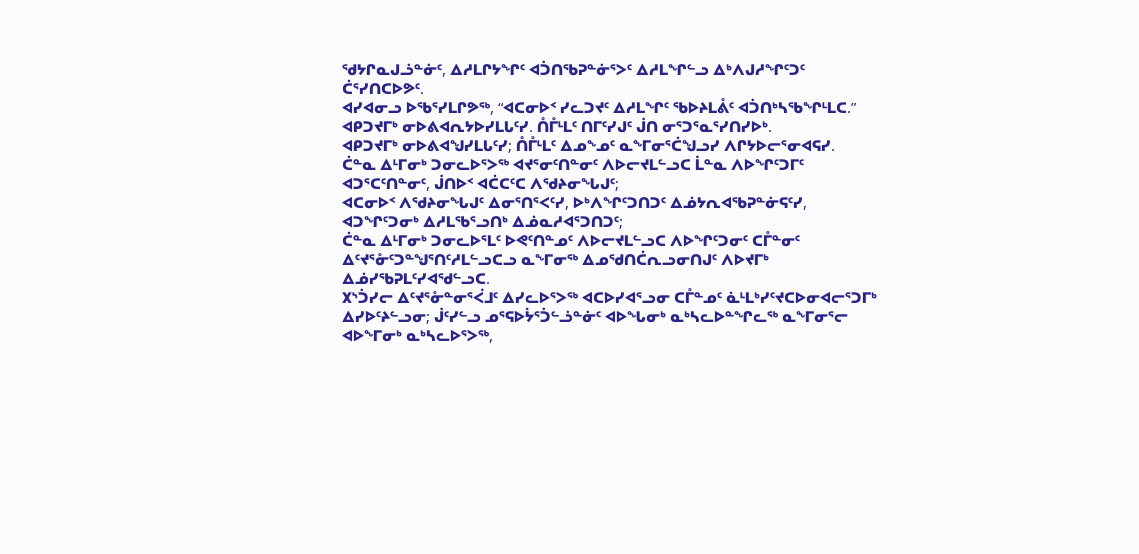ᖁᔭᒋᓇᒍᓘᓐᓃᑦ, ᐃᓱᒪᒋᔭᖏᑦ ᐊᑑᑎᖃᕈᓐᓃᕐᐳᑦ ᐃᓱᒪᖏᓪᓗ ᐃᒃᐱᒍᓱᖏᑦᑐᑦ ᑖᕐᓯᑎᑕᐅᕗᑦ.
ᐊᓯᐊᓂᓗ ᐅᖃᕐᓯᒪᒋᕗᖅ, “ᐊᑕᓂᐅᑉ ᓯᓚᑐᔪᑦ ᐃᓱᒪᖏᑦ ᖃᐅᔨᒪᕔᑦ ᐊᑑᑎᒃᓴᖃᖏᒻᒪᑕ.”
ᐊᑭᑐᔪᒥᒃ ᓂᐅᕕᐊᕆᔭᐅᓯᒪᒐᑦᓯ. ᑍᒤᒻᒪᑦ ᑎᒥᑦᓯᒍᑦ ᒎᑎ ᓂᕐᑐᕐᓇᕐᓯᑎᓯᐅᒃ.
ᐊᑭᑐᔪᒥᒃ ᓂᐅᕕᐊᖑᓯᒪᒐᑦᓯ; ᑍᒤᒻᒪᑦ ᐃᓄᖕᓄᑦ ᓇᖕᒥᓂᕐᑖᖑᓗᓯ ᐱᒋᔭᐅᓕᕐᓂᐊᕋᓯ.
ᑖᓐᓇ ᐃᒻᒥᓂᒃ ᑐᓂᓚᐅᕐᐳᖅ ᐊᔪᕐᓂᑦᑎᓐᓂᑦ ᐱᐅᓕᔪᒪᓪᓗᑕ ᒫᓐᓇ ᐱᐅᖏᑦᑐᒥᑦ ᐊᑐᕐᑕᑦᑎᓐᓂᑦ, ᒎᑎᐅᑉ ᐊᑖᑕᑦᑕ ᐱᖁᔨᓂᖓᒍᑦ;
ᐊᑕᓂᐅᑉ ᐱᖁᔨᓂᖓᒍᑦ ᐃᓂᕐᑎᕐᐸᑦᓯ, ᐅᒃᐱᖏᑦᑐᑎᑐᑦ ᐃᓅᔭᕆᐊᖃᕈᓐᓃᕋᑦᓯ, ᐊᑐᖏᑦᑐᓂᒃ ᐃᓱᒪᖃᕐᓗᑎᒃ ᐃᓅᓇᓱᐊᕐᑐᑎᑐᑦ;
ᑖᓐᓇ ᐃᒻᒥᓂᒃ ᑐᓂᓚᐅᕐᒪᑦ ᐅᕙᑦᑎᓐᓄᑦ ᐱᐅᓕᔪᒪᓪᓗᑕ ᐱᐅᖏᑦᑐᓂᑦ ᑕᒤᓐᓂᑦ ᐃᑦᔪᕐᓁᑦᑐᓐᖑᕐᑎᑦᓱᒪᓪᓗᑕᓗ ᓇᖕᒥᓂᖅ ᐃᓄᖁᑎᑖᕆᓗᓂᑎᒍᑦ ᐱᐅᔪᒥᒃ ᐃᓅᓯᖃᕈᒪᑦᓯᐊᖁᓪᓗᑕ.
᙭ᔅᑑᓯᓕ ᐃᑦᔪᕐᓁᓐᓂᕐᐹᒧᑦ ᐃᓯᓚᐅᕐᐳᖅ ᐊᑕᐅᓯᐊᕐᓗᓂ ᑕᒤᓐᓄᑦ ᓈᒻᒪᒃᓯᑦᔪᑕᐅᓂᐊᓕᕐᑐᒥᒃ ᐃᓯᐅᑦᔨᓪᓗᓂ; ᒎᑦᓯᓪᓗ ᓄᕐᕋᐅᔮᕐᑑᓪᓘᓐᓃᑦ ᐊᐅᖓᓂᒃ ᓇᒃᓴᓚᐅᓐᖏᓚᖅ ᓇᖕᒥᓂᕐᓕ ᐊᐅᖕᒥᓂᒃ ᓇᒃᓴᓚᐅᕐᐳᖅ,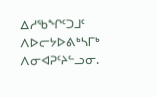ᐃᓱᖃᖏᑦᑐᒧᑦ ᐱᐅᓕᔭᐅᕕᒃᓴᒥᒃ ᐱᓂᐊᕈᑦᔨᓪᓗᓂ.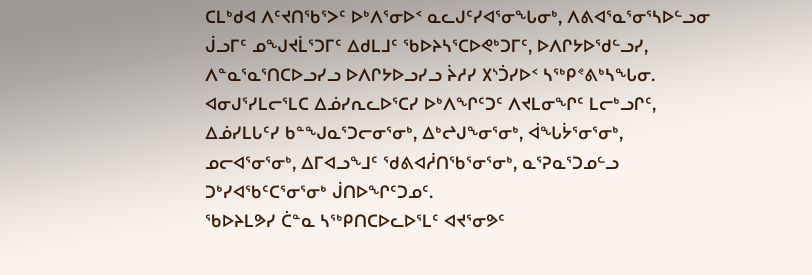ᑕᒪᒃᑯᐊ ᐱᑦᔪᑎᖃᕐᐳᑦ ᐅᒃᐱᕐᓂᐅᑉ ᓇᓚᒍᑦᓯᐊᕐᓂᖓᓂᒃ, ᐱᕕᐊᕐᓇᕐᓂᕐᓴᐅᓪᓗᓂ ᒎᓗᒥᑦ ᓄᖑᔪᒫᕐᑐᒥᑦ ᐃᑯᒪᒧᑦ ᖃᐅᔨᓴᕐᑕᐅᕙᒃᑐᒥᑦ, ᐅᐱᒋᔭᐅᖁᓪᓗᓯ, ᐱᓐᓇᕐᓇᕐᑎᑕᐅᓗᓯᓗ ᐅᐱᒋᔭᐅᓗᓯᓗ ᔩᓱᓯ ᙭ᔅᑑᓯᐅᑉ ᓴᖅᑭᕝᕕᒃᓴᖓᓂ.
ᐊᓂᒍᕐᓯᒪᓕᕐᒪᑕ ᐃᓅᓯᕆᓚᐅᕐᑕᓯ ᐅᒃᐱᖏᑦᑐᑦ ᐱᔪᒪᓂᖏᑦ ᒪᓕᒃᓗᒋᑦ, ᐃᓅᓯᒪᒐᑦᓯ ᑲᓐᖑᓇᕐᑐᓕᓂᕐᓂᒃ, ᐃᒃᖠᒍᖕᓂᕐᓂᒃ, ᐋᖓᔮᕐᓂᕐᓂᒃ, ᓄᓕᐊᕐᓂᕐᓂᒃ, ᐃᒥᐊᓗᖕᒧᑦ ᖁᕕᐊᓲᑎᖃᕐᓂᕐᓂᒃ, ᓇᕐᕈᓇᕐᑐᓄᓪᓗ ᑐᒃᓯᐊᖃᑦᑕᕐᓂᕐᓂᒃ ᒎᑎᐅᖏᑦᑐᓄᑦ.
ᖃᐅᔨᒪᕗᓯ ᑖᓐᓇ ᓴᖅᑭᑎᑕᐅᓚᐅᕐᒪᑦ ᐊᔪᕐᓂᕗᑦ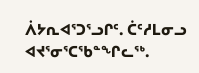ᐲᔭᕆᐊᕐᑐᕐᓗᒋᑦ. ᑖᑦᓱᒪᓂᓗ ᐊᔪᕐᓂᕐᑕᖃᓐᖏᓚᖅ.